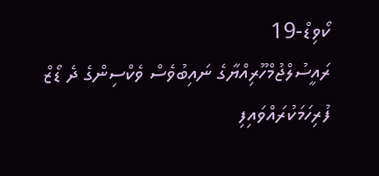ކޯވިޑް-19
ރައީސުލްޖުމްހޫރިއްޔާގެ ނައިބުވެސް ވެކްސިންގެ ދެ ޑޯޒް ފުރިހަމަކުރައްވައިފި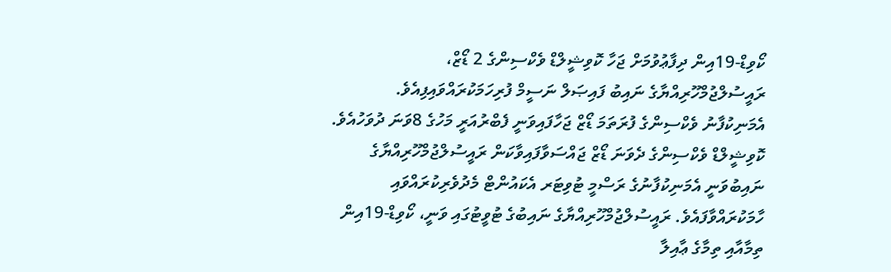ކޯވިޑް-19އިން ދިފާޢުވުމަށް ޖަހާ ކޮވިޝީލްޑް ވެކްސިންގެ 2 ޑޯޒް، ރައީސުލްޖުމްހޫރިއްޔާގެ ނައިބު ފައިޞަލް ނަސީމް ފުރިހަމަކުރައްވައިފިއެވެ. އެމަނިކުފާނު ވެކްސިންގެ ފުރަތަމަ ޑޯޒް ޖަހާފައިވަނީ ފެބްރުއަރީ މަހުގެ 8ވަނަ ދުވަހުއެވެ.
ކޮވިޝީލްޑް ވެކްސިންގެ ދެވަނަ ޑޯޒް ޖައްސަވާފައިވާކަން ރައީސުލްޖުމްހޫރިއްޔާގެ ނައިބުވަނީ އެމަނިކުފާނުގެ ރަސްމީ ޓުވިޓަރ އެކައުންޓް މެދުވެރިކުރައްވައި ހާމަކުރައްވާފައެވެ. ރައީސުލްޖުމްހޫރިއްޔާގެ ނައިބުގެ ޓުވީޓުގައި ވަނީ، ކޯވިޑް-19އިން ތިމާއާއި ތިމާގެ ޢާއިލާ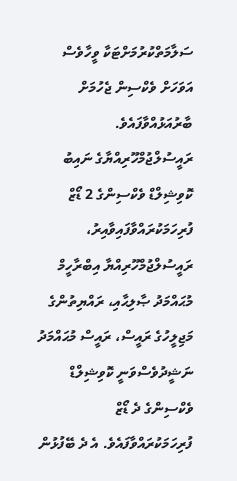ސަލާމަތްކުރުމަށްޓަކާ ވީހާވެސް އަވަހަށް ވެކްސިން ޖެހުމަށް ބާރުއަޅުއްވާފައެވެ.
ރައީސުލްޖުމްހޫރިއްޔާގެ ނައިބު ކޮވިޝިލްޑް ވެކްސިންގެ 2 ޑޯޒް ފުރިހަމަކުރައްވާފައިވާއިރު، ރައީސުލްޖުމްހޫރިއްޔާ އިބްރާހީމް މުޙައްމަދު ޞާލިޙާއި، ރައްޔިތުންގެ މަޖިލީހުގެ ރައީސް، ރައީސް މުޙައްމަދު ނަޝީދުވެސްވަނީ ކޮވިޝިލްޑް ވެކްސިންގެ ދެ ޑޯޒް ފުރިހަމަކުރައްވާފައެވެ. އެ ދެ ބޭފުޅުން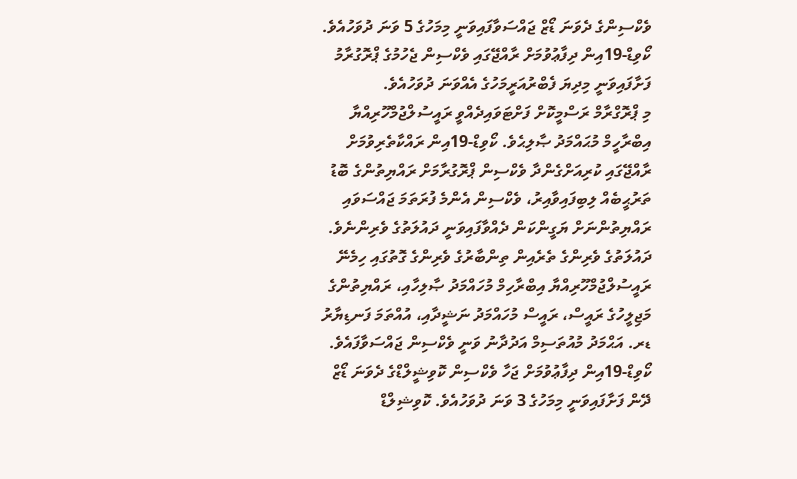ވެކްސިންގެ ދެވަނަ ޑޯޒް ޖައްސަވާފައިވަނީ މިމަހުގެ 5 ވަނަ ދުވަހުއެވެ.
ކޯވިޑް-19އިން ދިފާޢުވުމަށް ރާއްޖޭގައި ވެކްސިން ޖެހުމުގެ ޕްރޮގުރާމު ފަށާފައިވަނީ މިދިޔަ ފެބްރުއަރީމަހުގެ އެއްވަނަ ދުވަހުއެވެ.
މި ޕްރޮގްރާމް ރަސްމީކޮށް ފަށްޓަވައިދެއްވީ ރައީސުލްޖުމްހޫރިއްޔާ އިބްރާހީމް މުޙައްމަދު ޞާލިޙެވެ. ކޯވިޑް-19އިން ރައްކާތެރިވުމަށް ރާއްޖޭގައި ކުރިއަށްގެންދާ ވެކްސިން ޕްރޮގުރާމަށް ރައްޔިތުންގެ ބޮޑު ތަރުޙީބެއް ލިބިފައިވާއިރު، ވެކްސިން އެންމެ ފުރަތަމަ ޖައްސަވައި ރައްޔިތުންނަށް ޔަގީންކަން ދެއްވާފައިވަނީ ދައުލަތުގެ ވެރިންނެވެ. ދައުލަތުގެ ވެރިންގެ ތެރެއިން ތިންބާރުގެ ވެރިންގެ ގޮތުގައި ހިމެނޭ ރައީސުލްޖުމްހޫރިއްޔާ އިބްރާހިމް މުހައްމަދު ޞާލިހާއި، ރައްޔިތުންގެ މަޖިލީހުގެ ރައީސް، ރައީސް މުހައްމަދު ނަޝީދާއި، އުއްތަމަ ފަނޑިޔާރު ޑރ. އަޙްމަދު މުއުތަސިމް އަދުދާނު ވަނީ ވެކްސިން ޖައްސަވާފައެވެ.
ކޯވިޑް-19އިން ދިފާޢުވުމަށް ޖަހާ ވެކްސިން ކޮވިޝީލްޑްގެ ދެވަނަ ޑޯޒް ދޭން ފަށާފައިވަނީ މިމަހުގެ 3 ވަނަ ދުވަހުއެވެ. ކޮވިޝިލްޑް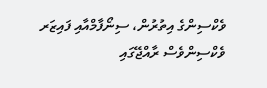ވެކްސިންގެ އިތުރުން، ސިނޯފާމްއާއި ފައިޒަރ ވެކްސިންވެސް ރާއްޖޭގައި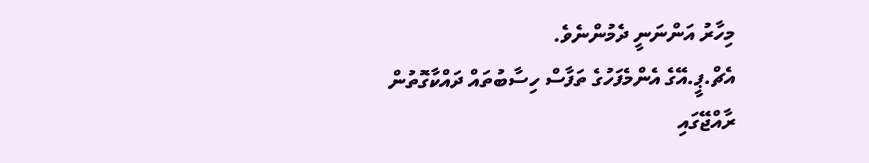މިހާރު އަންނަނީ ދެމުންނެވެ.
އެޗް.ޕީ.އޭގެ އެންމެފަހުގެ ތަފާސް ހިސާބުތައް ދައްކާގޮތުން ރާއްޖޭގައި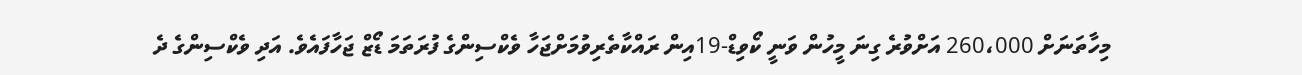މިހާތަނަށް 260،000 އަށްވުރެ ގިނަ މީހުން ވަނީ ކޯވިޑް-19އިން ރައްކާތެރިވުމަށްޖަހާ ވެކްސިންގެ ފުރަތަމަ ޑޯޒް ޖަހާފައެވެ. އަދި ވެކްސިންގެ ދެ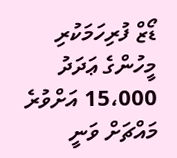ޑޯޒް ފުރިހަމަކުރި މީހުންގެ ޢަދަދު 15،000 އަށްވުރެ މައްޗަށް ވަނީ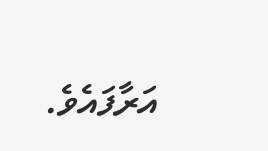އަރާފައެވެ.